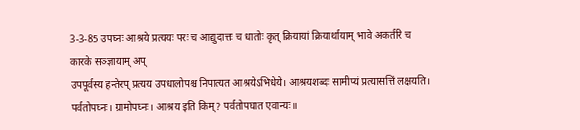3-3-85 उपघ्नः आश्रये प्रत्ययः परः च आद्युदात्तः च धातोः कृत् क्रियायां क्रियार्थायाम् भावे अकर्तरि च कारके सञ्ज्ञायाम् अप्
उपपूर्वस्य हन्तेरप् प्रत्यय उपधालोपश्च निपात्यत आश्रयेऽभिधेये। आश्रयशब्दः सामीप्यं प्रत्यासत्तिं लक्षयति। पर्वतोपघ्नः। ग्रामोपघ्नः। आश्रय इति किम्? पर्वतोपघात एवान्यः॥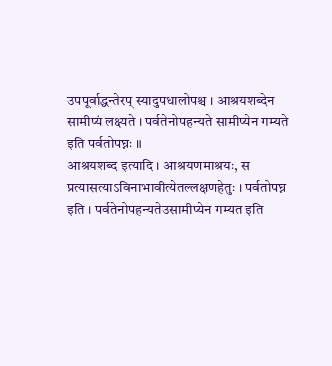उपपूर्वाद्धन्तेरप् स्यादुपधालोपश्च । आश्रयशब्देन सामीप्यं लक्ष्यते । पर्वतेनोपहन्यते सामीप्येन गम्यते इति पर्वतोपघ्नः ॥
आश्रयशब्द इत्यादि । आश्रयणमाश्रयः, स प्रत्यासत्याऽविनाभावीत्येतल्लक्षणहेतुः । पर्वतोपघ्न इति । पर्वतेनोपहन्यतेउसामीप्येन गम्यत इति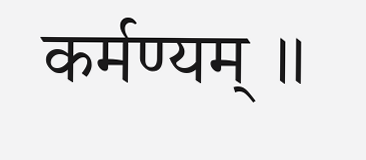कर्मण्यम् ॥